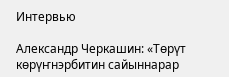Интервью

Александр Черкашин: «Төрүт көрүҥнэрбитин сайыннарар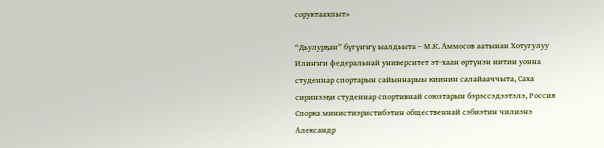соруктаахпыт»

“Дьулурҕан” бүгүҥҥү ыалдьыта – М.К. Аммосов аатынан Хотугулуу Илиҥҥи федеральнай университет эт-хаан өртүнэн иитии уонна студеннар спортарын сайыннарыы киинин салайааччыта, Саха сиринээҕи студеннар спортивнай союзтарын бэрэссэдээтэлэ, Россия Спорка министиэристибэтин общественнай сэбиэтин чилиэнэ Александр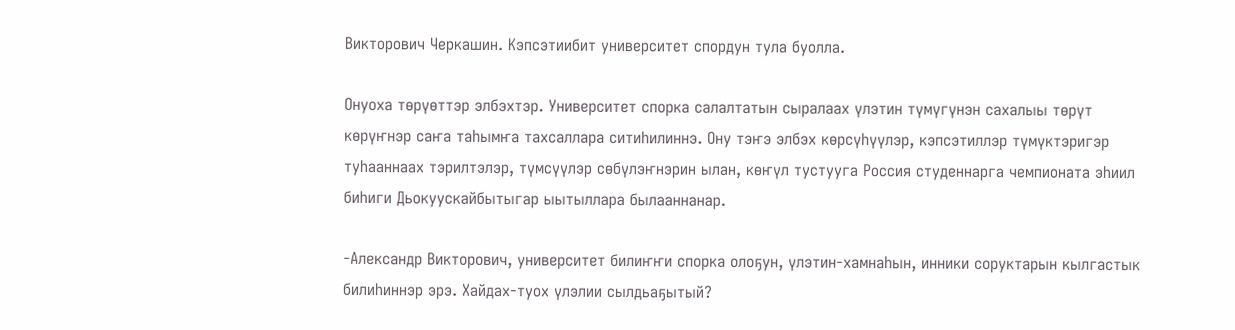Викторович Черкашин. Кэпсэтиибит университет спордун тула буолла.

Онуоха төрүөттэр элбэхтэр. Университет спорка салалтатын сыралаах үлэтин түмүгүнэн сахалыы төрүт көрүҥнэр саҥа таһымҥа тахсаллара ситиһилиннэ. Ону тэҥэ элбэх көрсүһүүлэр, кэпсэтиллэр түмүктэригэр туһааннаах тэрилтэлэр, түмсүүлэр сөбүлэҥнэрин ылан, көҥүл тустууга Россия студеннарга чемпионата эһиил биһиги Дьокуускайбытыгар ыытыллара былааннанар.

-Александр Викторович, университет билиҥҥи спорка олоҕун, үлэтин-хамнаһын, инники соруктарын кылгастык билиһиннэр эрэ. Хайдах-туох үлэлии сылдьаҕытый?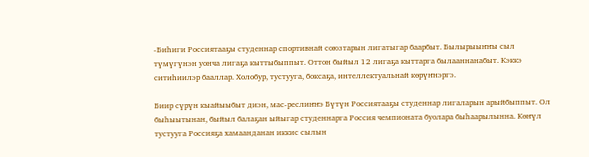-Биһиги Россиятааҕы студеннар спортивнай союзтарын лигатыгар баарбыт. Былырыыҥҥы сыл түмүгүнэн уонча лигаҕа кыттыбыппыт. Оттон быйыл 12 лигаҕа кыттарга былааннанабыт. Кэккэ ситиһиилэр бааллар. Холобур, тустууга, боксаҕа, интеллектуальнай көрүҥнэргэ.

Биир сүрүн кыайыыбыт диэн, мас-реслиҥҥэ Бүтүн Россиятааҕы студеннар лигаларын арыйбыппыт. Ол быһыытынан, быйыл балаҕан ыйыгар студеннарга Россия чемпионата буолара быһаарылынна. Көҥүл тустууга Россияҕа хамаанданан иккис сылын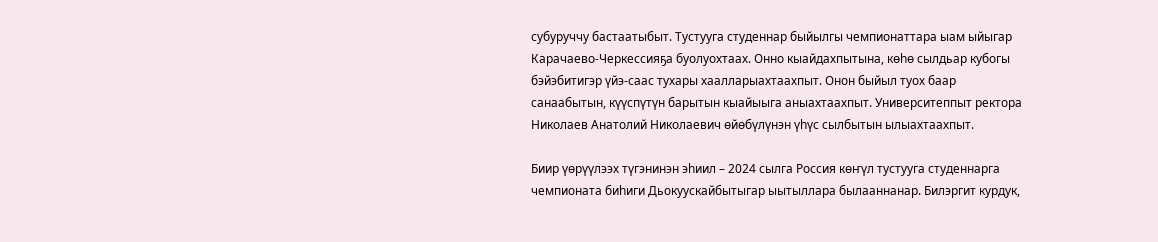субуруччу бастаатыбыт. Тустууга студеннар быйылгы чемпионаттара ыам ыйыгар Карачаево-Черкессияҕа буолуохтаах. Онно кыайдахпытына, көһө сылдьар кубогы бэйэбитигэр үйэ-саас тухары хаалларыахтаахпыт. Онон быйыл туох баар санаабытын, күүспүтүн барытын кыайыыга аныахтаахпыт. Университеппыт ректора Николаев Анатолий Николаевич өйөбүлүнэн үһүс сылбытын ылыахтаахпыт.

Биир үөрүүлээх түгэнинэн эһиил – 2024 сылга Россия көҥүл тустууга студеннарга чемпионата биһиги Дьокуускайбытыгар ыытыллара былааннанар. Билэргит курдук,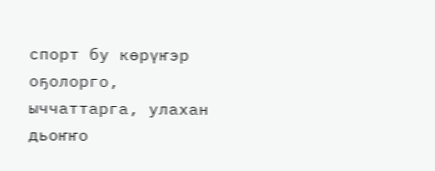спорт бу көрүҥэр оҕолорго, ыччаттарга, улахан дьоҥҥо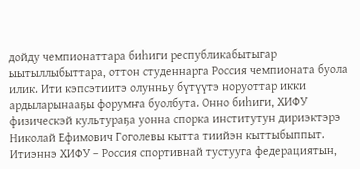дойду чемпионаттара биһиги республикабытыгар ыытыллыбыттара, оттон студеннарга Россия чемпионата буола илик. Ити кэпсэтиитэ олунньу бүтүүтэ норуоттар икки ардыларынааҕы форумҥа буолбута. Онно биһиги, ХИФУ физическэй культураҕа уонна спорка институтун дириэктэрэ Николай Ефимович Гоголевы кытта тиийэн кыттыбыппыт. Итиэннэ ХИФУ – Россия спортивнай тустууга федерациятын,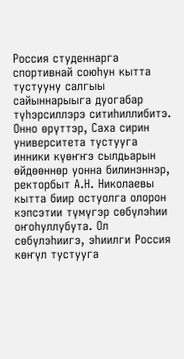Россия студеннарга спортивнай союһун кытта тустууну салгыы сайыннарыыга дуогабар түһэрсиллэрэ ситиһиллибитэ. Онно өрүттэр, Саха сирин университета тустууга инники күөҥҥэ сылдьарын өйдөөннөр уонна билинэннэр, ректорбыт А.Н. Николаевы кытта биир остуолга олорон кэпсэтии түмүгэр сөбүлэһии оҥоһуллубута. Ол сөбүлэһиигэ, эһиилги Россия көҥүл тустууга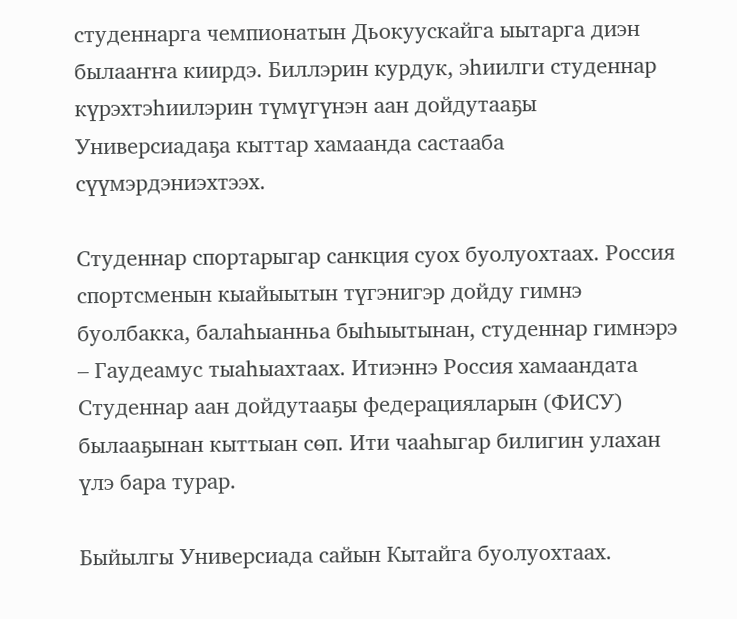студеннарга чемпионатын Дьокуускайга ыытарга диэн былааҥҥа киирдэ. Биллэрин курдук, эһиилги студеннар күрэхтэһиилэрин түмүгүнэн аан дойдутааҕы Универсиадаҕа кыттар хамаанда састааба сүүмэрдэниэхтээх.

Студеннар спортарыгар санкция суох буолуохтаах. Россия спортсменын кыайыытын түгэнигэр дойду гимнэ буолбакка, балаһыанньа быһыытынан, студеннар гимнэрэ – Гаудеамус тыаһыахтаах. Итиэннэ Россия хамаандата Студеннар аан дойдутааҕы федерацияларын (ФИСУ) былааҕынан кыттыан сөп. Ити чааһыгар билигин улахан үлэ бара турар.

Быйылгы Универсиада сайын Кытайга буолуохтаах.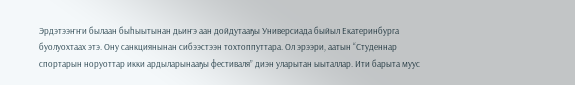Эрдэтээҥҥи былаан быһыытынан дьиҥэ аан дойдутааҕы Универсиада быйыл Екатеринбурга буолуохтаах этэ. Ону санкциянынан сибээстээн тохтоппуттара. Ол эрээри, аатын “Студеннар спортарын норуоттар икки ардыларынааҕы фестиваля” диэн уларытан ыыталлар. Ити барыта муус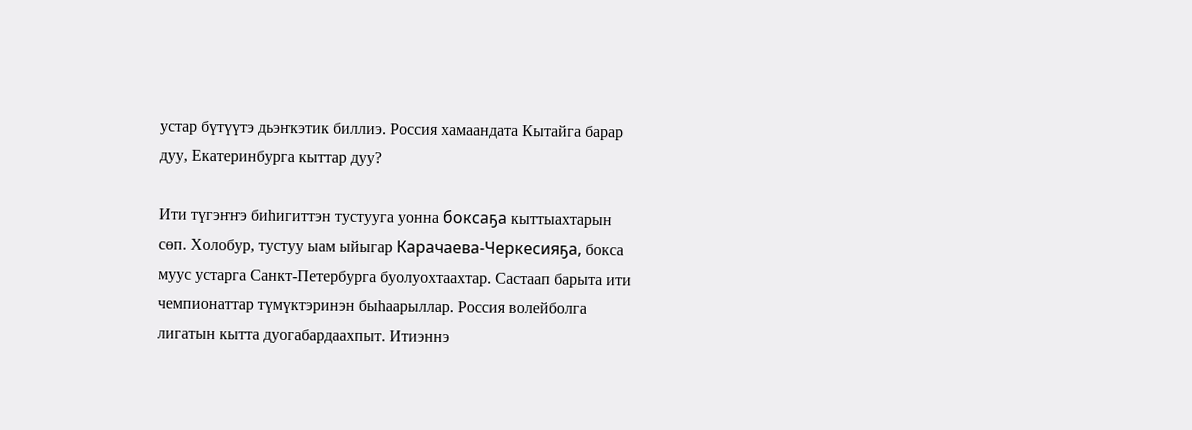устар бүтүүтэ дьэҥкэтик биллиэ. Россия хамаандата Кытайга барар дуу, Екатеринбурга кыттар дуу?

Ити түгэҥҥэ биһигиттэн тустууга уонна боксаҕа кыттыахтарын сөп. Холобур, тустуу ыам ыйыгар Карачаева-Черкесияҕа, бокса муус устарга Санкт-Петербурга буолуохтаахтар. Састаап барыта ити чемпионаттар түмүктэринэн быһаарыллар. Россия волейболга лигатын кытта дуогабардаахпыт. Итиэннэ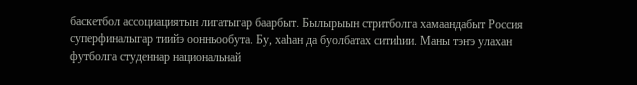баскетбол ассоциациятын лигатыгар баарбыт. Былырыын стритболга хамаандабыт Россия суперфиналыгар тиийэ оонньообута. Бу, хаһан да буолбатах ситиһии. Маны тэҥэ улахан футболга студеннар национальнай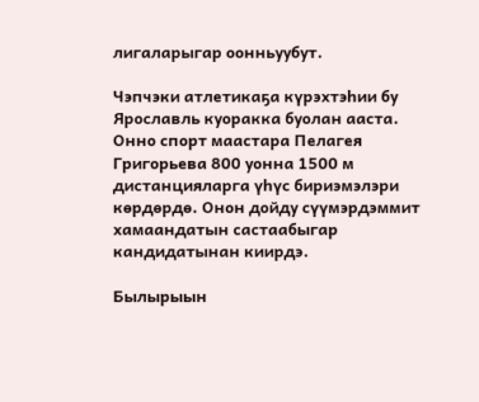лигаларыгар оонньуубут.

Чэпчэки атлетикаҕа күрэхтэһии бу Ярославль куоракка буолан ааста. Онно спорт маастара Пелагея Григорьева 800 уонна 1500 м дистанцияларга үһүс бириэмэлэри көрдөрдө. Онон дойду сүүмэрдэммит хамаандатын састаабыгар кандидатынан киирдэ.

Былырыын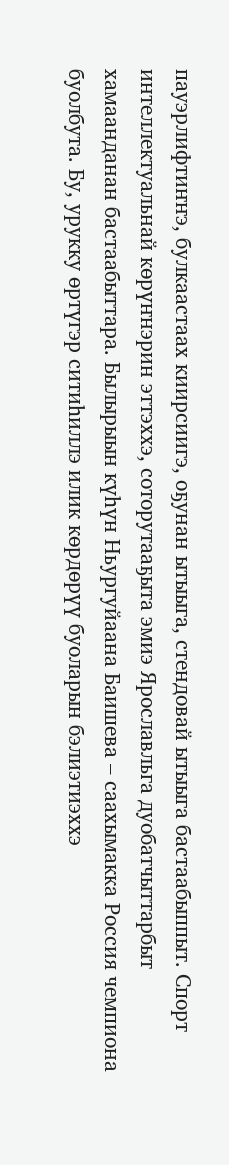пауэрлифтиҥҥэ, булкаастаах киирсиигэ, оҕунан ытыыга, стендовай ытыыга бастаабыппыт. Спорт интеллектуальнай көрүҥнэрин эттэххэ, соторутааҕыта эмиэ Ярославльга дуобатчыттарбыт хамаанданан бастаабыттара. Былырыын күһүн Ньургуйаана Баишева – саахымакка Россия чемпиона буолбута. Бу, урукку өртүгэр ситиһиллэ илик көрдөрүү буоларын бэлиэтиэххэ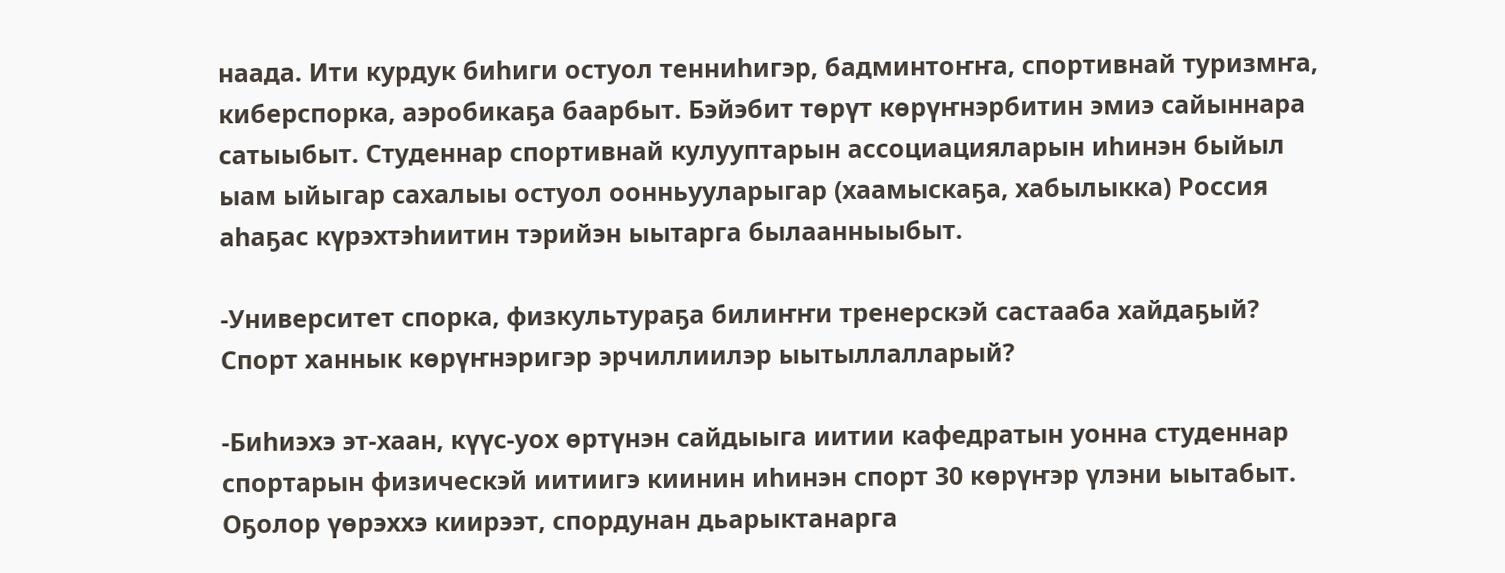наада. Ити курдук биһиги остуол тенниһигэр, бадминтоҥҥа, спортивнай туризмҥа, киберспорка, аэробикаҕа баарбыт. Бэйэбит төрүт көрүҥнэрбитин эмиэ сайыннара сатыыбыт. Студеннар спортивнай кулууптарын ассоциацияларын иһинэн быйыл ыам ыйыгар сахалыы остуол оонньууларыгар (хаамыскаҕа, хабылыкка) Россия аһаҕас күрэхтэһиитин тэрийэн ыытарга былаанныыбыт.

-Университет спорка, физкультураҕа билиҥҥи тренерскэй састааба хайдаҕый? Спорт ханнык көрүҥнэригэр эрчиллиилэр ыытыллалларый?

-Биһиэхэ эт-хаан, күүс-уох өртүнэн сайдыыга иитии кафедратын уонна студеннар спортарын физическэй иитиигэ киинин иһинэн спорт 30 көрүҥэр үлэни ыытабыт. Оҕолор үөрэххэ киирээт, спордунан дьарыктанарга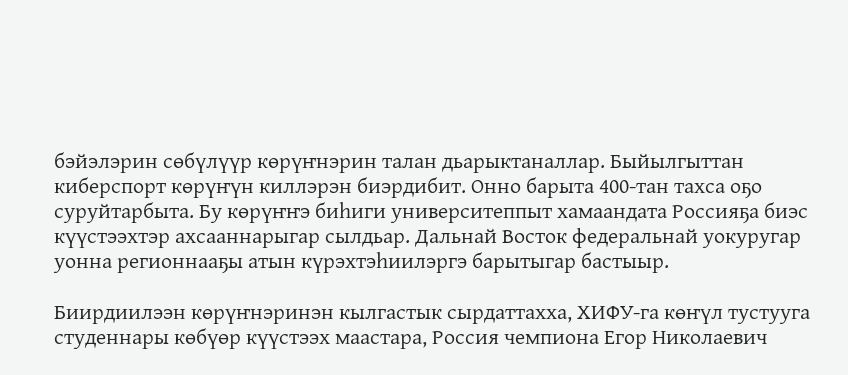бэйэлэрин сөбүлүүр көрүҥнэрин талан дьарыктаналлар. Быйылгыттан киберспорт көрүҥүн киллэрэн биэрдибит. Онно барыта 400-тан тахса оҕо суруйтарбыта. Бу көрүҥҥэ биһиги университеппыт хамаандата Россияҕа биэс күүстээхтэр ахсааннарыгар сылдьар. Дальнай Восток федеральнай уокуругар уонна регионнааҕы атын күрэхтэһиилэргэ барытыгар бастыыр.

Биирдиилээн көрүҥнэринэн кылгастык сырдаттахха, ХИФУ-га көҥүл тустууга студеннары көбүөр күүстээх маастара, Россия чемпиона Егор Николаевич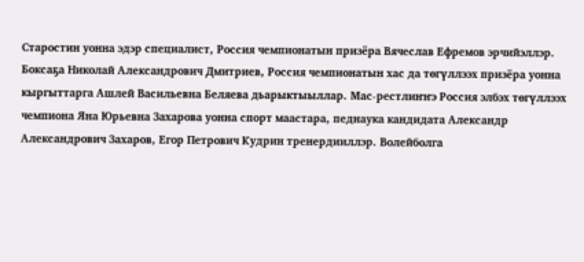Старостин уонна эдэр специалист, Россия чемпионатын призёра Вячеслав Ефремов эрчийэллэр. Боксаҕа Николай Александрович Дмитриев, Россия чемпионатын хас да төгүллээх призёра уонна кыргыттарга Ашлей Васильевна Беляева дьарыктыыллар. Мас-рестлиҥҥэ Россия элбэх төгүллээх чемпиона Яна Юрьевна Захарова уонна спорт маастара, педнаука кандидата Александр Александрович Захаров, Егор Петрович Кудрин тренердииллэр. Волейболга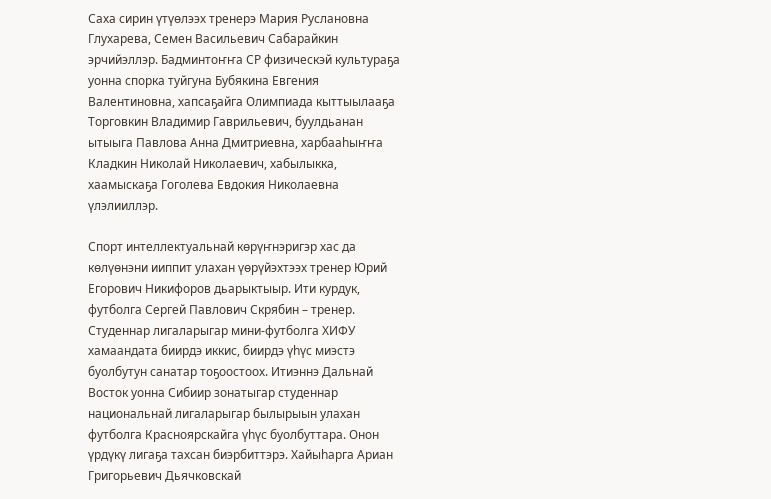Саха сирин үтүөлээх тренерэ Мария Руслановна Глухарева, Семен Васильевич Сабарайкин эрчийэллэр. Бадминтоҥҥа СР физическэй культураҕа уонна спорка туйгуна Бубякина Евгения Валентиновна, хапсаҕайга Олимпиада кыттыылааҕа Торговкин Владимир Гаврильевич, буулдьанан ытыыга Павлова Анна Дмитриевна, харбааһыҥҥа Кладкин Николай Николаевич, хабылыкка, хаамыскаҕа Гоголева Евдокия Николаевна үлэлииллэр.

Спорт интеллектуальнай көрүҥнэригэр хас да көлүөнэни ииппит улахан үөрүйэхтээх тренер Юрий Егорович Никифоров дьарыктыыр. Ити курдук, футболга Сергей Павлович Скрябин – тренер. Студеннар лигаларыгар мини-футболга ХИФУ хамаандата биирдэ иккис, биирдэ үһүс миэстэ буолбутун санатар тоҕоостоох. Итиэннэ Дальнай Восток уонна Сибиир зонатыгар студеннар национальнай лигаларыгар былырыын улахан футболга Красноярскайга үһүс буолбуттара. Онон үрдүкү лигаҕа тахсан биэрбиттэрэ. Хайыһарга Ариан Григорьевич Дьячковскай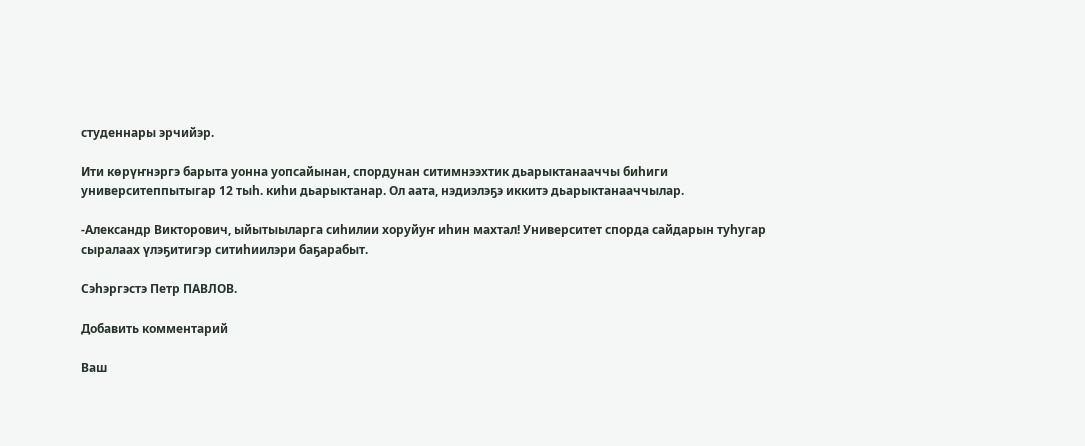студеннары эрчийэр.

Ити көрүҥнэргэ барыта уонна уопсайынан, спордунан ситимнээхтик дьарыктанааччы биһиги университеппытыгар 12 тыһ. киһи дьарыктанар. Ол аата, нэдиэлэҕэ иккитэ дьарыктанааччылар.

-Александр Викторович, ыйытыыларга сиһилии хоруйуҥ иһин махтал! Университет спорда сайдарын туһугар сыралаах үлэҕитигэр ситиһиилэри баҕарабыт.

Сэһэргэстэ Петр ПАВЛОВ.

Добавить комментарий

Ваш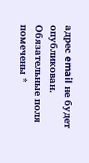адрес email не будет опубликован. Обязательные поля помечены *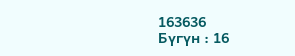163636
Бүгүн : 16